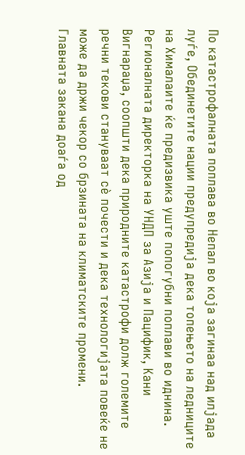По катастрофалната поплава во Непал во која загинаа над илјада луѓе, Обединетите нации предупредија дека топењето на ледниците на Хималаите ќе предизвика уште попогубни поплави во иднина. Регионалната директорка на УНДП за Азија и Пацифик, Кани Вигнараџа, соопшти дека природните катастрофи долж големите речни текови стануваат сè почести и дека технологијата повеќе не може да држи чекор со брзината на климатските промени.
Главната закана доаѓа од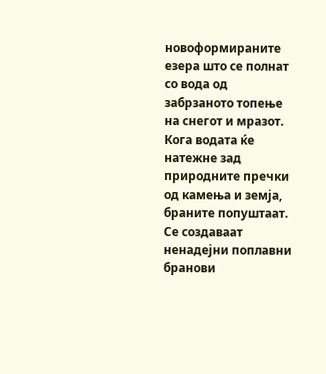новоформираните езера што се полнат со вода од забрзаното топење на снегот и мразот. Кога водата ќе натежне зад природните пречки од камења и земја, браните попуштаат. Се создаваат ненадејни поплавни бранови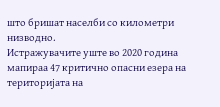што бришат населби со километри низводно.
Истражувачите уште во 2020 година мапираа 47 критично опасни езера на територијата на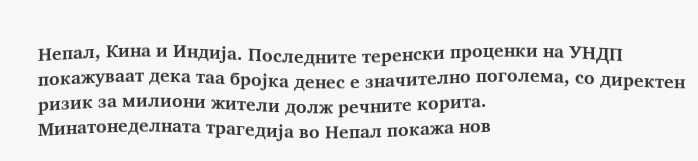Непал, Кина и Индија. Последните теренски проценки на УНДП покажуваат дека таа бројка денес е значително поголема, со директен ризик за милиони жители долж речните корита.
Минатонеделната трагедија во Непал покажа нов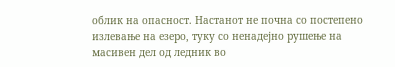облик на опасност. Настанот не почна со постепено излевање на езеро, туку со ненадејно рушење на масивен дел од ледник во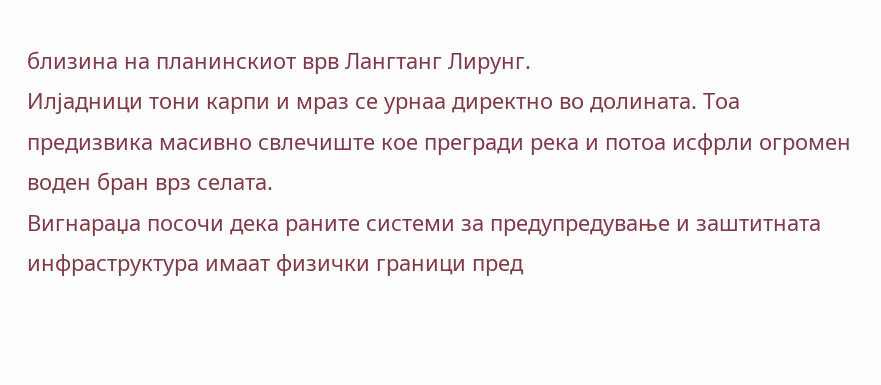близина на планинскиот врв Лангтанг Лирунг.
Илјадници тони карпи и мраз се урнаа директно во долината. Тоа предизвика масивно свлечиште кое прегради река и потоа исфрли огромен воден бран врз селата.
Вигнараџа посочи дека раните системи за предупредување и заштитната инфраструктура имаат физички граници пред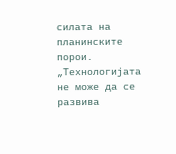силата на планинските порои.
„Технологијата не може да се развива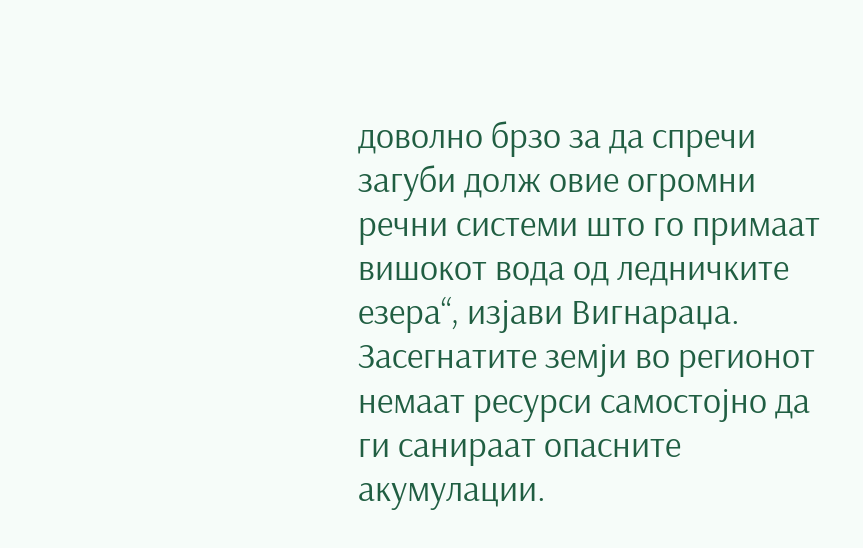доволно брзо за да спречи загуби долж овие огромни речни системи што го примаат вишокот вода од ледничките езера“, изјави Вигнараџа. Засегнатите земји во регионот немаат ресурси самостојно да ги санираат опасните акумулации.